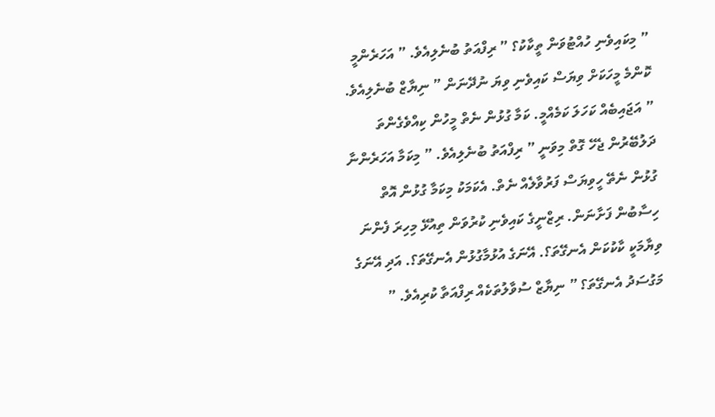” މިކައިވެނި ހުއްޓުވަން ތީކާކު؟ ” ރިފްއަތު ބުނެލިއެވެ. ” އަހަރެންމީ ކޮންމެ މީހަކަށް ވިޔަސް ކައިވެނި ވިޔަ ނުދޭނަން ” ނިޔާޒް ބުނެލިއެވެ. ” އަޖައިބެއް ކަހަލަ ކަމެއްމީ. ކަމާ ގުޅުން ނެތް މީހުން ކިއްވެގެންތަ ދަލުބޭރުން ޖެހޭ ގޮތް މިވަނީ ” ރިފްއަތު ބުނެލިއެވެ. ” މިކަމާ އަހަރެންނާ ގުޅުން ނެތޭ ހީވިޔަސް ފަރުވާލެއް ނެތް. އެކަމަކު މިކަމާ ގުޅުން އޮތް ހިސާބުން ފަށާނަން. ރިޒްނީގެ ކައިވެނި ކުރުވަން ތިއުޅޭ މިހިރަ ފެންނަ ވިޔާމަކީ ކާކުކަން އެނގޭތަ؟. އޭނަގެ އުޅުމާގުޅުން އެނގޭތަ؟. އަދި އޭނަގެ މަގުސަދު އެނގޭތަ؟ ” ނިޔާޒް ސުވާލުތަކެއް ރިފްއަތާ ކުރިއެވެ. ”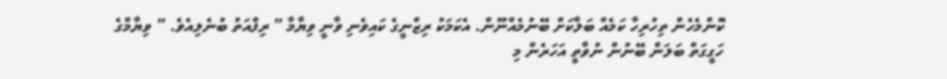ކޮންމެހެން ތިހުރިހާ ކަމެއް ބަލާކަށް ބޭނުމެއްނޫން. އެކަމަކު ރިޒްނީގެ ކައިވެނި ވާނީ ވިޔާމާ ” ރިފްއަތު ބުނެލިއެވެ. ” ވިޔާމްގެ ހަގީގަތް ބަލަން ބޭނުން ނުވާތީ އަހަރެން މި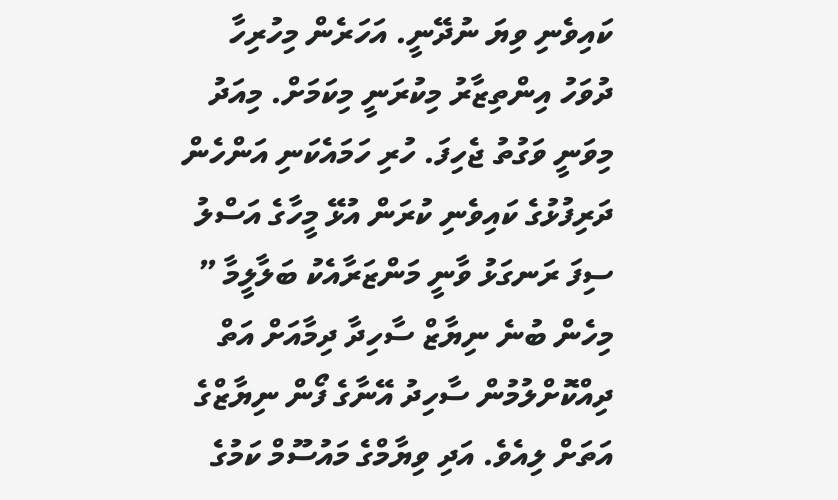ކައިވެނި ވިޔަ ނުދޭނީ. އަހަރެން މިހުރިހާ ދުވަހު އިންތިޒާރު މިކުރަނީ މިކަމަށް. މިއަދު މިވަނީ ވަގުތު ޖެހިފަ. ހުރި ހަމައެކަނި އަންހެން ދަރިފުޅުގެ ކައިވެނި ކުރަން އުޅޭ މީހާގެ އަސްލު ސިފަ ރަނގަޅު ވާނީ މަންޒަރާއެކު ބަލާލީމާ ” މިހެން ބުނެ ނިޔާޒް ސާހިދާ ދިމާއަށް އަތް ދިއްކޮށްލުމުން ސާހިދު އޭނާގެ ފޯން ނިޔާޒްގެ އަތަށް ލިއެވެ. އަދި ވިޔާމްގެ މައުސޫމް ކަމުގެ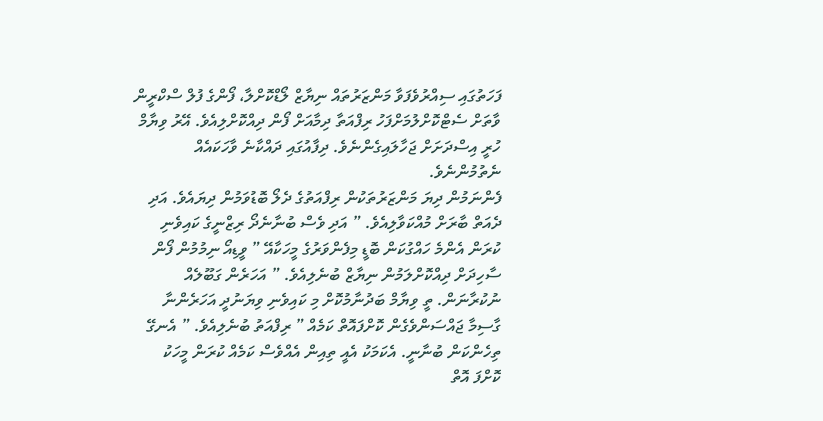ފަހަތުގައި ސިއްރުވެފަވާ މަންޒަރުތައް ނިޔާޒް ލޯޑްކޮށްލާ، ފޯންގެ ފުލް ސްކްރީން ވާތަށް ސެޓްކޮށްލުމަށްފަހު ރިފްއަތާ ދިމާއަށް ފޯން ދިއްކޮށްލިއެވެ. އޭރު ވިޔާމް ހުރީ އިސްދަށަށް ޖަހާލައިގެންނެވެ. ދިފާއުގައި ދައްކާނެ ވާހަކައެއް ނެތުމުންނެވެ.
ފެންނަމުން ދިޔަ މަންޒަރުތަކުން ރިފްއަތުގެ ދެލޯ ބޮޑުވަމުން ދިޔައެވެ. އަދި ދެއަތް ބާރަށް މުއްކަވާލިއެވެ. ” އަދި ވެސް ބުނާނެދޯ ރިޒްނީގެ ކައިވެނި ކުރަން އެންމެ ހައްގުކަން ބޮޑީ މިފެންވަރުގެ މީހަކާއޭ ” ވީޑިއޯ ނިމުމުން ފޯން ސާހިދަށް ދިއްކޮށްލަމުން ނިޔާޒް ބުނެލިއެވެ. ” އަހަރެން ގަބޫލެއް ނުކުރާނަން. ތީ ވިޔާމް ބަދުނާމުކޮށް މި ކައިވެނި ވިޔަނުދީ އަހަރެންނާ ގާސިމާ ޖައްސަންވެގެން ކޮށްފައޮތް ކަމެއް ” ރިފްއަތު ބުނެލިއެވެ. ” އެނގޭ ތިހެންކަން ބުނާނީ. އެކަމަކު އެއީ ތިއިން އެއްވެސް ކަމެއް ކުރަން މީހަކު ކޮށްފަ އޮތް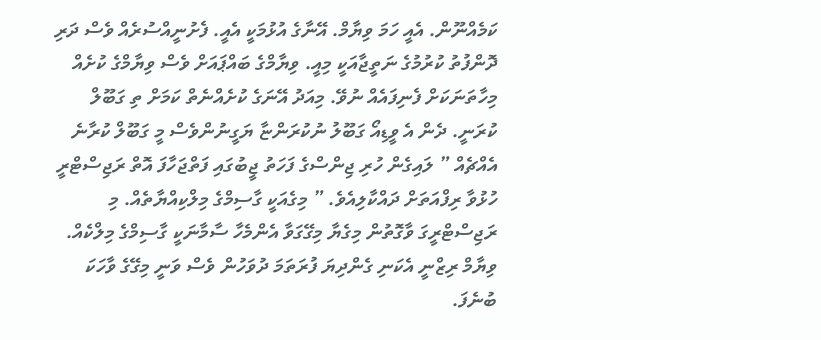ކަމެއްނޫން. އެއީ ހަމަ ވިޔާމް. އޭނާގެ އުޅުމަކީ އެއީ. ފެށުނީއްސުރެއް ވެސް ދަރި ދޮންފުތު ކުރުމުގެ ނަތީޖާއަކީ މިއީ. ވިޔާމްގެ ބައްޕައަށް ވެސް ވިޔާމްގެ ކުށެއް މިހާތަނަކަށް ފެނިފައެއް ނުވޭ. މިއަދު އޭނަގެ ކުށެއްނެތް ކަމަށް ތި ގަބޫލް ކުރަނީ. ދެން އެ ވީޑިއޯ ގަބޫލު ނުކުރަންޏާ ޔަގީނުންވެސް މީ ގަބޫލް ކުރާނެ އެއްޗެއް ” ލައިގެން ހުރި ޖިންސްގެ ފަހަތު ޖީބުގައި ފަތްޖަހާފަ އޮތް ރަޖިސްޓްރީ ހުޅުވާ ރިފްއަތަށް ދައްކާލިއެވެ. ” މިގެއަކީ ގާސިމްގެ މިލްކިއްޔާތެއް. މި ރަޖިސްޓްރީގަ ވާގޮތުން މިގެޔާ މިގޭގަވާ އެންމެހާ ސާމާނަކީ ގާސިމްގެ މިލްކެއް. ވިޔާމް ރިޒްނީ އެކަނި ގެންދިޔަ ފުރަތަމަ ދުވަހުން ވެސް ވަނީ މިގޭގެ ވާހަކަ ބުނެފަ.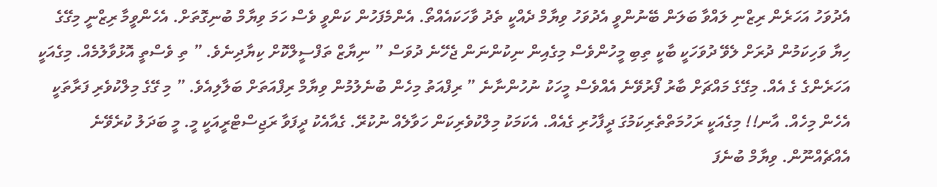އެދުވަހު އަހަރެން ރިޒްނި ލައްވާ ބަލަން ބޭނުންވީ އެދުވަހު ވިޔާމް ދެއްކީ ތެދު ވާހަކައެއްތޯ. އެންމެފަހުން ކަންވީ ވެސް ހަމަ ވިޔާމް ބުނިގޮތަށް. އެހެންވީމާ ރިޒްނީ މިގޭގެ ހިޔާ ވަހިކަމުން ދުރަށް ލެވޭ ދުވަހަކީ ބާކީ ތިބި މީހުންވެސް މިގެއިން ނިކުންނަން ޖެހޭނެ ދުވަސް ” ނިޔާޒް ތަފްސީލްކޮށް ކިޔާދިނެވެ. ” ތި ވެސްތީ އޮޅުވާލުމެއް. މިގެއަކީ އަހަރެންގެ ގެ އެއް. މިގޭގެ މައްޗަށް ބާރު ފޯރުވޭނެ އެއްވެސް މީހަކު ނުހުންނާނެ ” ރިފްއަތު މިހެން ބުނެލުމުން ވިޔާމް ރިފްއަތަށް ބަލާލިއެވެ. ” މި ގޭގެ މިލްކުވެރި ފަރާތަކީ އެހެން މިހެއް. އާނ!! މިގެއަކީ ރަހުމަތްތެރިކަމުގަ ދީފާހުރި ގެއެއް. އެކަމަކު މިލްކުވެރިކަން ހަވާލެއް ނުކުރޭ. ގެއާއެކު ދީފަވާ ރަޖިސްޓްރީއަކީ މީ. މީ ބަދަލު ކުރެވޭނެ އެއްޗެއްނޫން. ވިޔާމް ބުނެފަ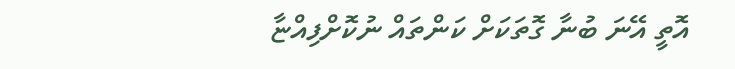އޮތީ އޭނަ ބުނާ ގޮތަކަށް ކަންތައް ނުކޮށްފިއްޏާ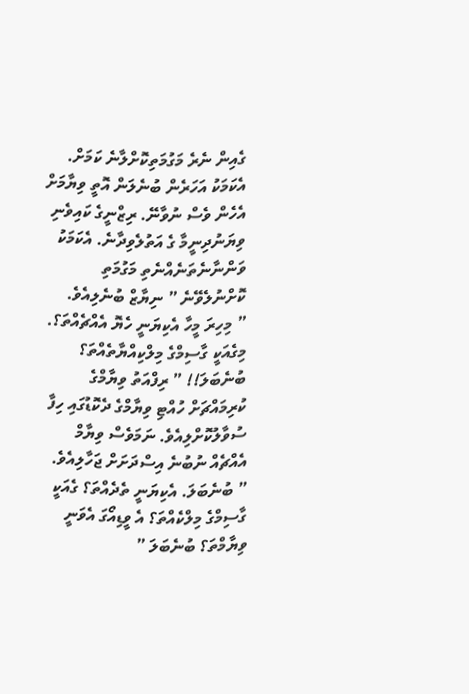ގެއިން ނެރެ މަގުމަތިކޮށްލާނެ ކަމަށް. އެކަމަކު އަހަރެން ބުނެލަން އޮތީ ވިޔާމަށް އެހެން ވެސް ނުވާނޭ. ރިޒްނީގެ ކައިވެނި ވިޔަނުދިނީމާ ގެ އަތުލެވިދާނެ. އެކަމަކު ވަންނާނެތަނެއްނެތި މަގުމަތި ކޮށްނުލެވޭނެ ” ނިޔާޒް ބުނެލިއެވެ.
” މިހިރަ މީހާ އެކިޔަނީ ހެޔޮ އެއްޗެއްތަ؟. މިގެއަކީ ގާސިމްގެ މިލްކިއްޔާތެއްތަ؟ ބުނެބަލަ!! ” ރިފްއަތު ވިޔާމްގެ ކުރިމައްޗަށް ހުއްޓި ވިޔާމްގެ ދެކޮޑުގައި ހިފާ ސުވާލުކޮށްލިއެވެ. ނަމަވެސް ވިޔާމް އެއްޗެއް ނުބުނެ އިސްދަށަށް ޖަހާލިއެވެ. ” ބުނެބަލަ. އެކިޔަނީ ތެދެއްތަ؟ ގެއަކީ ގާސިމްގެ މިލްކެއްތަ؟ އެ ވީޑިއޯގަ އެވަނީ ވިޔާމްތަ؟ ބުނެބަލަ ”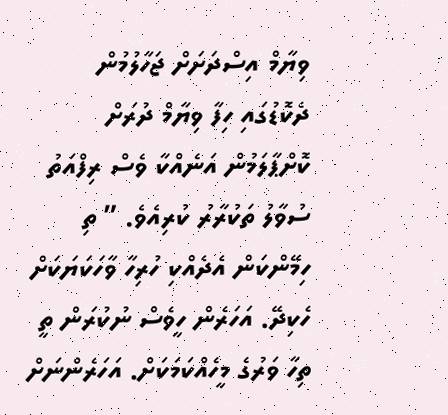ވިޔާމް އިސްދަށަށް ޖަހާލުމުން ދެކޮޑުގައި ހިފާ ވިޔާމް ދުރަށް ކޮށްޕާލަމުން އަނެއްކާ ވެސް ރިފްއަތު ސުވާލު ތަކުރާރު ކުރިއެވެ. ” ތި ހިމޭންކަން އެދެއްކި ހުރިހާ ވާހަކަޔަކަށް ހެކިދޭ. އަހަރެން ހީވެސް ނުކުރަން ތީ ތިހާ ވަރުގެ މީހެއްކަމަކަށް. އަހަރެންނަށް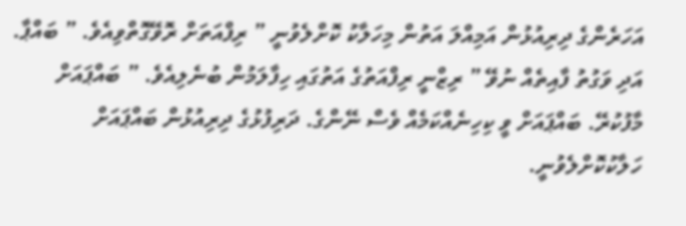އަހަރެންގެ ދިރިއުޅުން އަމިއްލަ އަތުން މިހަލާކު ކޮށްލެވުނީ ” ރިފްއަތަށް ރޮވޭގޮތްވިއެވެ. ” ބައްޕާ. އަދި ވަގުތު ފާއިތެއް ނުވޭ ” ރިޒްނީ ރިފްއަތުގެ އަތުގައި ހިފާލަމުން ބުނެލިއެވެ. ” ބައްޕައަށް މާފުކުރޭ. ބައްޕައަށް ވީ ކިހިނެއްކަމެއް ވެސް ނޭންގެ. ދަރިފުޅުގެ ދިރިއުޅުން ބައްޕައަށް ހަލާކުކޮށްލެވުނީ.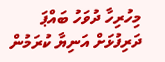މިހުރިހާ ދުވަހު ބައްޕަ ދަރިފުޅަށް އަނިޔާ ކުރަމުން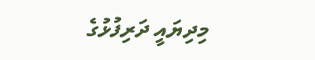މިދިޔައީ ދަރިފުޅުގެ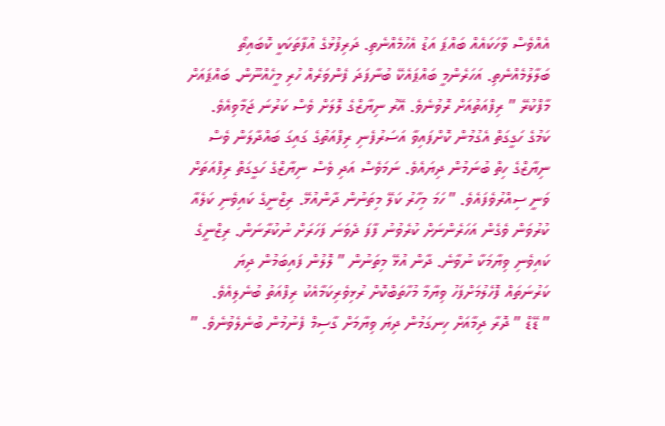އެއްވެސް ވާހަކައެއް ބައްޕަ އަޑު އެހުމެއްނެތި. ދަރިފުޅުގެ އުފާތަކަކީ ކޮބައިތޯ ބަލާލުމެއްނެތި. އަހަރެންމީ ބައްޕައެކޭ ބުނާފަދަ ފެންވަރެއް ހުރި މީހެއްނޫން. ބައްޕައަށް މާފްކުރޭ ” ރިފްއަތުއަށް ރޮވުނެވެ. އޭރު ނިޔާޒްގެ ލޮލަށް ވެސް ކަރުނަ ޖަމާވިއެވެ. ކަމުގެ ހަގީގަތް އެގުމުން ކޮށްފައިވާ އަސަރުފެނި ރިފްއަތުގެ ގައިގަ ބައްދާލަން ވެސް ނިޔާޒްގެ ހިތް ބުނަމުން ދިޔައެވެ. ނަމަވެސް އަދި ވެސް ނިޔާޒްގެ ހަގީގަތް ރިފްއަތަށް ވަނީ ސިއްރުވެފައެވެ. ” ހަމަ މިހާރު ކަލޭ މިތަނުން ދާންއުޅޭ. ރިޒްނީގެ ކައިވެނި ކަލެއާ ކުރުވަން ވެގެން އަހަރެންނަށް ކުރެވުނު ފާފަ ދެވަނަ ފަހަރަށް ނުކުރާނަން. ރިޒްނީގެ ކައިވެނި ވިޔާމަކާ ނުވާނެ. ދާން އުޅޭ މިތަނުން ” ލޮލުން ފައިބަމުން ދިޔަ ކަރުނަތައް ފޮހެލުމަށްފަހު ވިޔާމާ މުހާތަބްކޮށް ރުޅިވެރިކަމާއެކު ރިފްއަތު ބުނެލިއެވެ.
” ޑޭޑް ” ދޮރާ ދިމާއަށް ހިނގަމުން ދިޔަ ވިޔާމަށް ގާސިމް ފެނުމުން ބުނެލެވުނެވެ. ”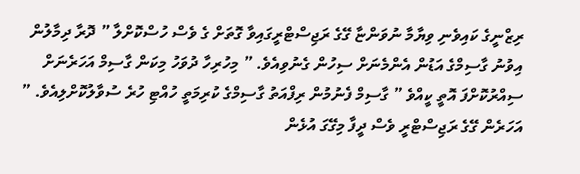ރިޒްނީގެ ކައިވެނި ވިޔާމާ ނުވަންޏާ ގޭގެ ރަޖިސްޓްރީގައިވާ ގޮތަށް ގެ ވެސް ހުސްކޮށްލާ ” ދޮރާ ދިމާލުން އިވުނު ގާސިމްގެ އަޑުން އެންމެނަށް ސިހުން ގެނުވިއެވެ. ” މިހުރިހާ ދުވަހު މިކަން ގާސިމް އަހަރެނަށް ސިއްރުކޮށްފަ އޮތީ ކީއްވެ ” ގާސިމް ފެނުމުން ރިފްއަތު ގާސިމްގެ ކުރިމަތީ ހުއްޓި ހުރެ ސުވާލުކޮށްލިއެވެ. ” އަހަރެން ގޭގެ ރަޖިސްޓްރީ ވެސް ދީފާ މިގޭގަ އުޅެން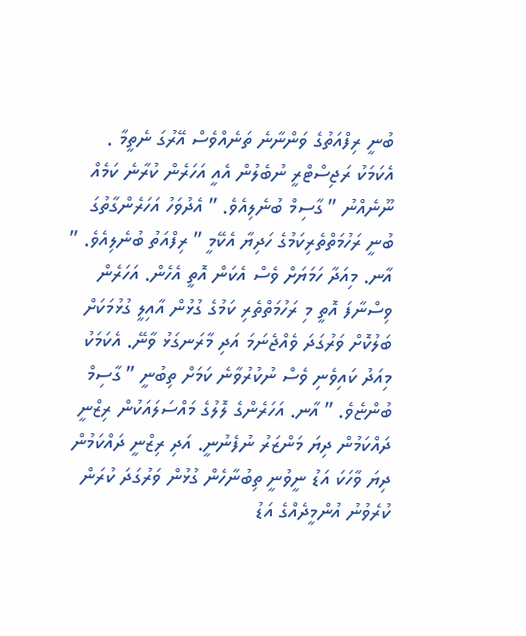ބުނީ ރިފްއަތުގެ ވަންނާނެ ތަނެއްވެސް އޭރުގަ ނެތީމާ . އެކަމަކު ރަޖިސްޓްރީ ނުބެލުން އެއީ އަހަރެން ކުރާނެ ކަމެއް ނޫނެއްނު ” ގާސިމް ބުނެލިއެވެ. ” އެދުވަހު އަހަރެންގާތުގަ ބުނީ ރަހުމަތްތެރިކަމުގެ ހަދިޔާ އެކޭމީ ” ރިފްއަތު ބުނެލިއެވެ. ” އާނ. މިއަދާ ހަމަޔަށް ވެސް އެކަން އޮތީ އެހެން. އަހަރެން ވިސްނާފަ އޮތީ މި ރަހުމަތްތެރި ކަމުގެ ގުޅުން އާއިލީ ގުޅުމަކަށް ބަލުކޮށް ވަރުގަދަ ވެއްޖެނަމަ އަދި މާރަނގަޅު ވާނޭ. އެކަމަކު މިއަދު ކައިވެނި ވެސް ނުކުރުވާނެ ކަމަށް ތިބުނީ ” ގާސިމް ބުންޏެވެ. ” އާނ. އަހަރެންގެ ލޮލުގެ މައްސަލައަކުން ރިޒްނީ ދައްކަމުން ދިޔަ މަންޒަރު ނުފެނުނީ. އަދި ރިޒްނީ ދައްކަމުން ދިޔަ ވާހަކަ އަޑު ނީވުނީ ތިބުނާހެން ގުޅުން ވަރުގަދަ ކުރަން ކުރެވުނު އުންމީދެއްގެ އަޑު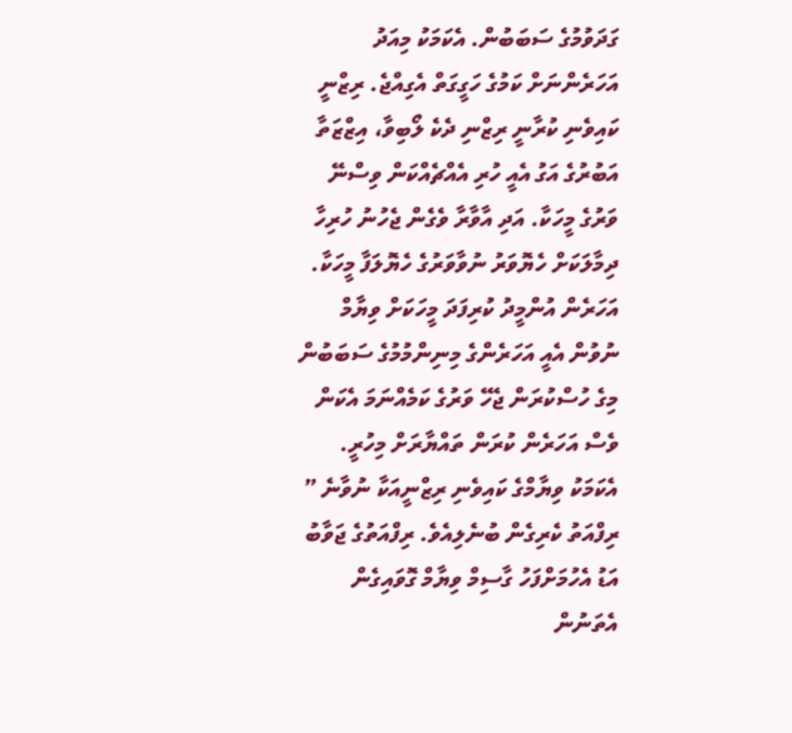ގަދަވުމުގެ ސަބަބުން. އެކަމަކު މިއަދު އަހަރެންނަށް ކަމުގެ ހަގީގަތް އެގިއްޖެ. ރިޒްނީ ކައިވެނި ކުރާނީ ރިޒްނި ދެކެ ލޯބިވާ، އިޒްޒަތާ އަބުރުގެ އަގު އެއީ ހުރި އެއްޗެއްކަން ވިސްނޭ ވަރުގެ މީހަކާ. އަދި އާވާރާ ވެގެން ޖެހުނު ހުރިހާ ދިމާލަކަށް ހެޔޮވަރު ނުވާވަރުގެ ހެޔޮލަފާ މީހަކާ. އަހަރެން އުންމީދު ކުރިފަދަ މީހަކަށް ވިޔާމް ނުވުން އެއީ އަހަރެންގެ މިނިންމުމުގެ ސަބަބުން މިގެ ހުސްކުރަން ޖެހޭ ވަރުގެ ކަމެއްނަމަ އެކަން ވެސް އަހަރެން ކުރަން ތައްޔާރަށް މިހުރީ. އެކަމަކު ވިޔާމްގެ ކައިވެނި ރިޒްނީއަކާ ނުވާނެ ” ރިފްއަތު ކެރިގެން ބުނެލިއެވެ. ރިފްއަތުގެ ޖަވާބު އަޑު އެހުމަށްފަހު ގާސިމް ވިޔާމް ގޮވައިގެން އެތަނުން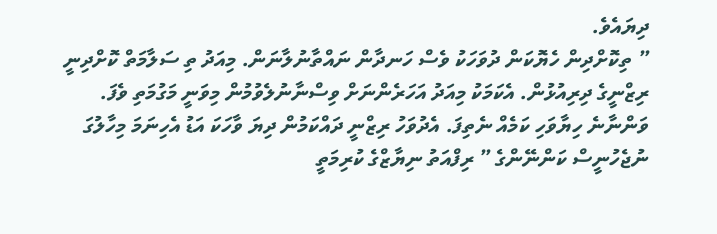ދިޔައެވެ.
” ތިކޮށްދިން ހެޔޮކަން ދުވަހަކު ވެސް ހަނދާން ނައްތާނުލާނަން. މިއަދު ތި ސަލާމަތް ކޮށްދިނީ ރިޒްނީގެ ދިރިއުޅުން. އެކަމަކު މިއަދު އަހަރެންނަށް ވިސްނާނުލެވުމުން މިވަނީ މަގުމަތި ވެފަ. ވަންނާނެ ހިޔާވަހި ކަމެއް ނެތިފަ. އެދުވަހު ރިޒްނީ ދައްކަމުން ދިޔަ ވާހަކަ އަޑު އެހިނަމަ މިހާލުގަ ނުޖެހުނީސް ކަންނޭންގެ ” ރިފްއަތު ނިޔާޒްގެ ކުރިމަތީ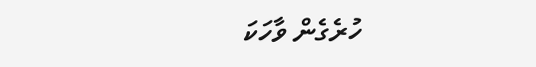ހުރެގެން ވާހަކަ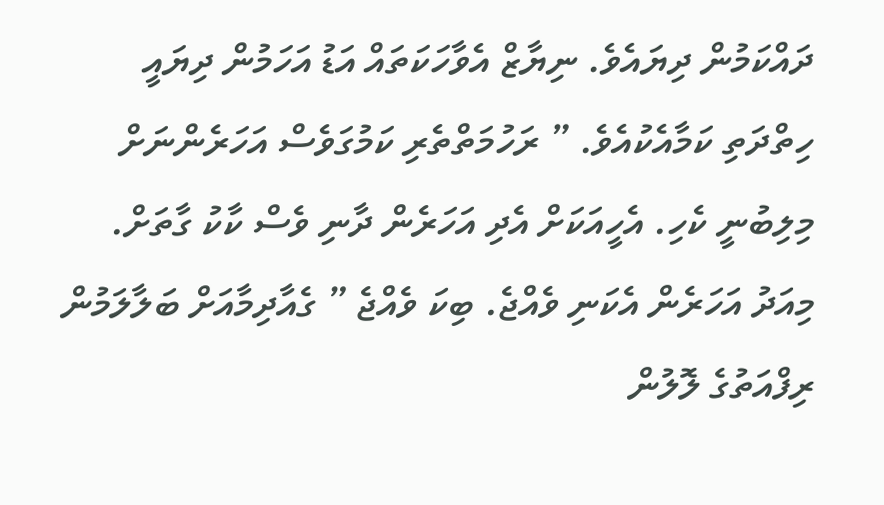ދައްކަމުން ދިޔައެވެ. ނިޔާޒް އެވާހަކަތައް އަޑު އަހަމުން ދިޔައީ ހިތްދަތި ކަމާއެކުއެވެ. ” ރަހުމަތްތެރި ކަމުގަވެސް އަހަރެންނަށް މިލިބުނީ ކެހި. އެހީއަކަށް އެދި އަހަރެން ދާނި ވެސް ކާކު ގާތަށް. މިއަދު އަހަރެން އެކަނި ވެއްޖެ. ބިކަ ވެއްޖެ ” ގެއާދިމާއަށް ބަލާލަމުން ރިފްއަތުގެ ލޮލުން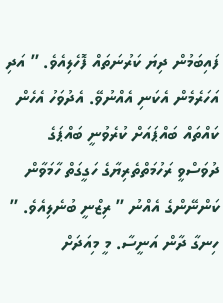ފައިބަމުން ދިޔަ ކަރުނަތައް ފޮހެލިއެވެ. ” އަދި އަހަރެމެން އެކަނި އެއްނުވޭ. އެދުވަހު އެހެން ކައްތައް ބައްޕައަށް ކުރެވުނީ ބައްޕަގެ ދުވަސްވީ ރަހުމަތްތެރިޔާގެ ހަގީގަތް ހާމަވާން ކަންނޭންގެ އެއްނު ” ރިޒްނީ ބުނެލިއެވެ. ” ހިނގާ ދާން އަނީސާ. މީ މިއަދަށް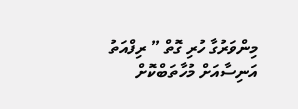މިންވަރުގާ ހުރި ގޮތް ” ރިފްއަތު އަނިސާއަށް މުހާތަބްކޮށް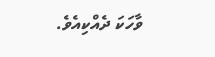ވާހަކަ ދެއްކިއެވެ.